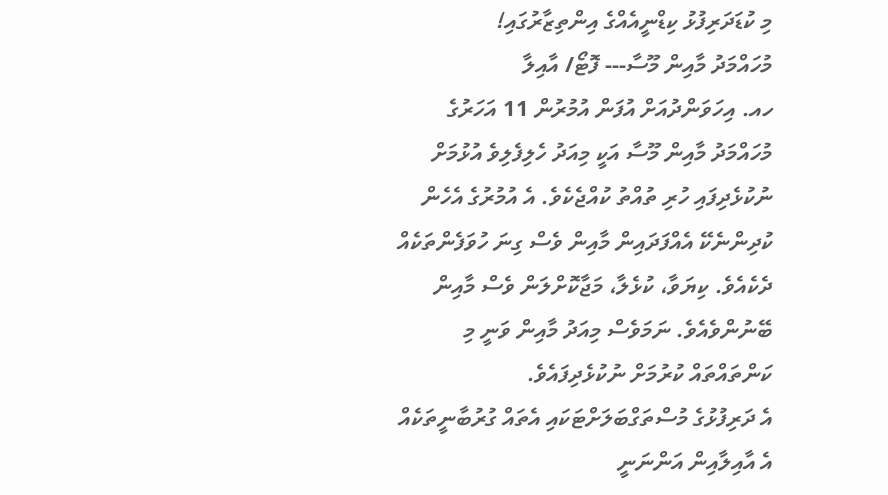މި ކުޑަދަރިފުޅު ކިޑްނީއެއްގެ އިންތިޒާރުގައި!
މުހައްމަދު މާއިން މޫސާ--- ފޮޓޯ/ އާއިލާ
ހއ. އިހަވަންދުއަށް އުފަން އުމުރުން 11 އަހަރުގެ މުހައްމަދު މާއިން މޫސާ އަކީ މިއަދު ހެލިފެލިވެ އުޅުމަށް ނުކުޅެދިފައި ހުރި ތުއްތު ކުއްޖެކެވެ. އެ އުމުރުގެ އެހެން ކުދިންނެކޭ އެއްފަދައިން މާއިން ވެސް ގިނަ ހުވަފެންތަކެއް ދެކެއެވެ. ކިޔަވާ، ކުޅެލާ، މަޖާކޮށްލަން ވެސް މާއިން ބޭނުންވެއެވެ. ނަމަވެސް މިއަދު މާއިން ވަނީ މި ކަންތައްތައް ކުރުމަށް ނުކުޅެދިފައެވެ.
އެ ދަރިފުޅުގެ މުސްތަގްބަލަށްޓަކައި އެތައް ގުރުބާނީތަކެއް އެ އާއިލާއިން އަންނަނީ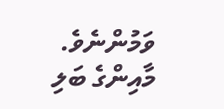ވަމުންނެވެ.
މާއިންގެ ބަލި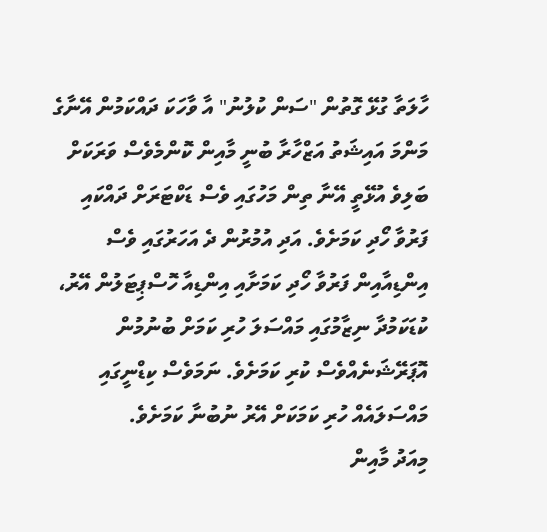ހާލަތާ ގުޅޭ ގޮތުން "ސަން ކުލުނު" އާ ވާހަކަ ދައްކަމުން އޭނާގެ މަންމަ އައިޝަތު އަޒްހާރާ ބުނީ މާއިން ކޮންމެވެސް ވަރަކަށް ބަލިވެ އުޅޭތީ އޭނާ ތިން މަހުގައި ވެސް ޑަކްޓަރަށް ދައްކައި ފަރުވާ ހޯދި ކަމަށެވެ. އަދި އުމުރުން ދެ އަހަރުގައި ވެސް އިންޑިއާއިން ފަރުވާ ހޯދި ކަމަށާއި އިންޑިއާ ހޮސްޕިޓަލުން އޭރު، ކުޑަކަމުދާ ނިޒާމުގައި މައްސަލަ ހުރި ކަމަށް ބުނުމުން އޮޕަރޭޝަނެއްވެސް ކުރި ކަމަށެވެ. ނަމަވެސް ކިޑްނީގައި މައްސަލައެއް ހުރި ކަމަކަށް އޭރު ނުބުނާ ކަމަށެވެ.
މިއަދު މާއިން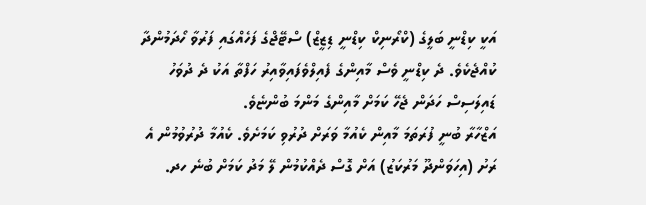އަކީ ކިޑްނީ ބަލީގެ (ކްރޯނިކް ކިޑްނީ ޑިޒީޒް) ސްޓޭޖްގެ ފަހެއްގައި ފަރުވާ ހޯދަމުންދާ ކުއްޖެކެވެ. ދެ ކިޑްނީ ވެސް މާއިންގެ ފެއިލްވެފައިވާއިރު ހަފްތާ އަކު ދެ ދުވަހު ޑައިލަސިސް ހަދަން ޖެހޭ ކަމަށް މާއިންގެ މަންމަ ބުންޏެވެ.
އަޒްހާރާ ބުނީ ފުރަތަމަ މާއިން ކެއުމާ ވަރަށް ދުރުވި ކަމަށެވެ. ކެއުމާ ދުރުވުމުން އެ ރަށު (އިހަވަންދޫ މަރުކަޒު) އަށް ގޮސް ދެއްކުމުން ލޭ މަދު ކަމަށް ބުނެ ހދ.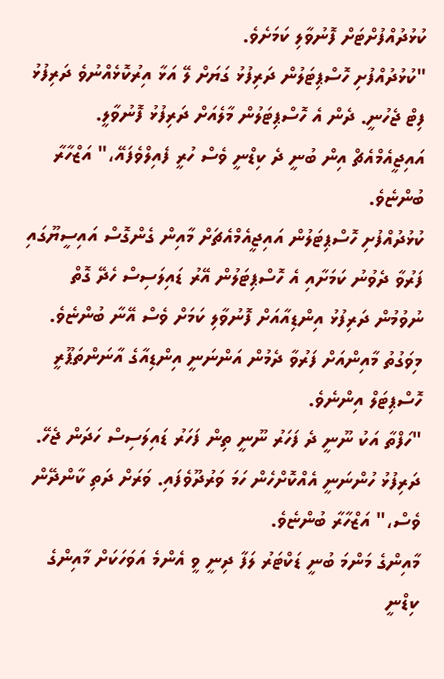ކުޅުދުއްފުށްޓަށް ފޮނުވާލި ކަމަށެވެ.
"ކުޅުދުއްފުށި ހޮސްޕިޓަލުން ދަރިފުޅު ގަޔަށް ލޭ އަޅާ އިރުކޮޅެއްނުވެ ދަރިފުޅު ފިޓް ޖެހުނީ. ދެން އެ ހޮސްޕިޓަލުން މާލެއަށް ދަރިފުޅު ފޮނުވާލީ. އައިޖީއެމްއެޗް އިން ބުނީ ދެ ކިޑްނީ ވެސް ހުރީ ފެއިލްވެފައޭ،" އަޒްހާރާ ބުންޏެވެ.
ކުޅުދުއްފުށި ހޮސްޕިޓަލުން އައިޖީއެމްއެޗަށް މާއިން ގެންގޮސް އައިސީޔޫގައި ފަރުވާ ދެވުނު ކަމަށާއި އެ ހޮސްޕިޓަލުން އޭރު ޑައިލަސިސް ހެދޭ ގޮތް ނުވުމުން ދަރިފުޅު އިންޑިއާއަށް ފޮނުވާލި ކަމަށް ވެސް އޭނާ ބުންޏެވެ.
މިވަގުތު މާއިންއަށް ފަރުވާ ދެމުން އަންނަނީ އިންޑިއާގެ އާނަންތަޕޫރީ ހޮސްޕިޓަލް އިންނެވެ.
"ހަފްތާ އަކު ނޫނީ ދެ ފަހަރު ނޫނީ ތިން ފަހަރު ޑައިލަސިސް ހަދަން ޖެހޭ. ދަރިފުޅު ހުންނަނީ އެއްކޮށްހެން ހަމަ ވަރުދޫވެފައި. ވަރަށް ދަތި ކާންދޭން ވެސް،" އަޒްހާރާ ބުންޏެވެ.
މާއިންގެ މަންމަ ބުނީ ޑަކްޓަރު ލަފާ ދިނީ ވީ އެންމެ އަވަހަކަށް މާއިންގެ ކިޑްނީ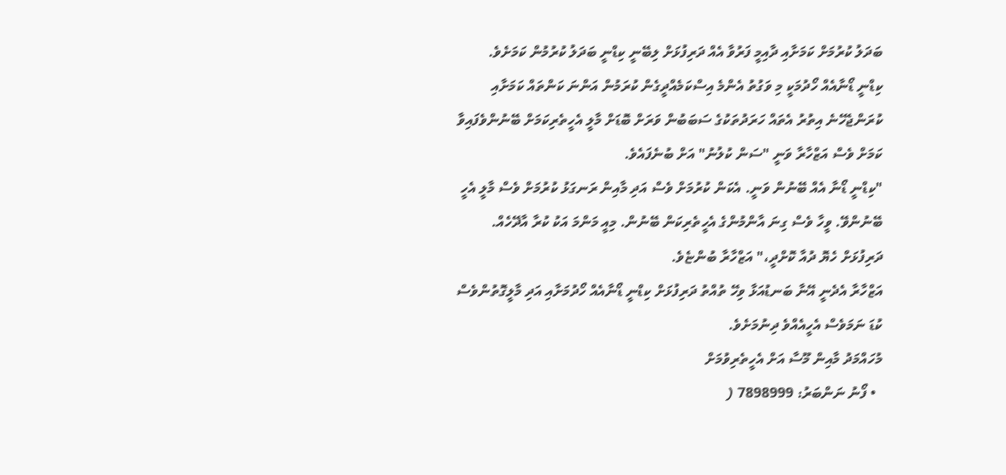ބަދަލު ކުރުމަށް ކަމަށާއި ދާއިމީ ފަރުވާ އެއް ދަރިފުޅަށް ލިބޭނީ ކިޑްނީ ބަދަލު ކުރުމުން ކަމަށެވެ.
ކިޑްނީ ޑޯނާއެއް ހޯދުމަކީ މި ވަގުތު އެންމެ އިސްކަމެއްދީގެން ކުރަމުން އަންނަ ކަންތައް ކަމަށާއި ކުރަންޖެހޭނެ އިތުރު އެތައް ހަރަދުތަކުގެ ސަބަބުން ވަރަށް ބޮޑަށް މާލީ އެހީތެރިކަމަށް ބޭނުންވެފައިވާ ކަމަށް ވެސް އަޒްހާރާ ވަނީ "ސަން ކުލުނު" އަށް ބުނެފައެވެ.
"ކިޑްނީ ޑޯނާ އެއް ބޭނުން ވަނީ. އެކަން ކުރުމަށް ވެސް އަދި މާއިން ރަނގަޅު ކުރުމަށް ވެސް މާލީ އެހީ ބޭނުންވޭ. ވީހާ ވެސް ގިނަ އާންމުންގެ އެހީތެރިކަން ބޭނުން. މިއީ މަންމަ އަކު ކުރާ އާދޭހެއް. ދަރިފުޅަށް ހެޔޮ ދުއާ ކޮށްދީ،" އަޒްހާރާ ބުންޏެވެ.
އަޒްހާރާ އެދެނީ އޭނާ ބަނޑުއަޅާ ވިހޭ ތުއްތު ދަރިފުޅަށް ކިޑްނީ ޑޯނާއެއް ހޯދުމަށާއި އަދި މާލީގޮތުންވެސް ކުޑަ ނަމަވެސް އެހީއެއްވެ ދިނުމަށެވެ.
މުހައްމަދު މާއިން މޫސާ އަށް އެހީތެރިވުމަށް
  • ފޯނު ނަންބަރު: 7898999 (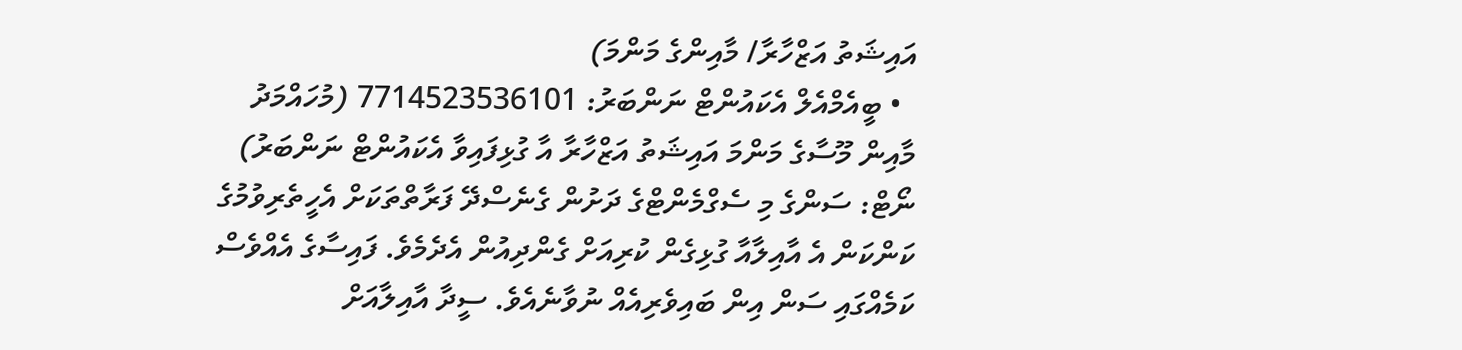އައިޝަތު އަޒްހާރާ/ މާއިންގެ މަންމަ)
  • ބީއެމްއެލް އެކައުންޓް ނަންބަރު: 7714523536101 (މުހައްމަދު މާއިން މޫސާގެ މަންމަ އައިޝަތު އަޒްހާރާ އާ ގުޅިފައިވާ އެކައުންޓް ނަންބަރު)
ނޯޓް: ސަންގެ މި ސެގްމެންޓްގެ ދަށުން ގެނެސްދޭ ފަރާތްތަކަށް އެހީތެރިވުމުގެ ކަންކަން އެ އާއިލާއާ ގުޅިގެން ކުރިއަށް ގެންދިއުން އެދެމެވެ. ފައިސާގެ އެއްވެސް ކަމެއްގައި ސަން އިން ބައިވެރިއެއް ނުވާނެއެވެ. ސީދާ އާއިލާއަށް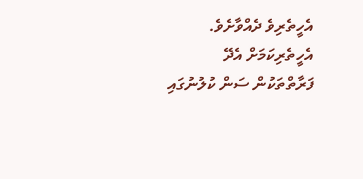އެހީތެރިވެ ދެއްވާށެވެ.
އެހީތެރިކަމަށް އެދޭ ފަރާތްތަކުން ސަން ކުލުނުގައި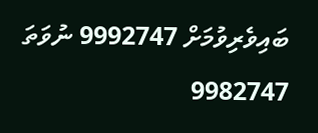ބައިވެރިވުމަށް 9992747 ނުވަތަ 9982747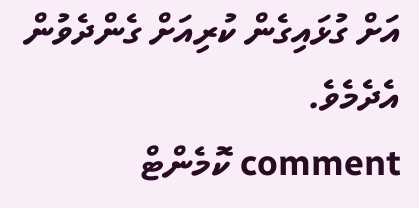އަށް ގުޅައިގެން ކުރިއަށް ގެންދެވުން އެދެމެވެ.
comment ކޮމެންޓް